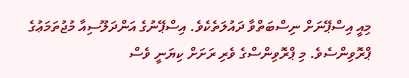މިއީ އިސްޕޭނަށް ނިސްބަތްވާ ދައުލަތެކެވެ. އިސްޕޭނުގެ އަންދަލޫސިއާ މުޖުތަމަޢުގެ ޕްރޮވިންސެވެ. މި ޕްރޮވިންސްގެ ވެރި ރަށަށް ކިޔަނީ ވެސް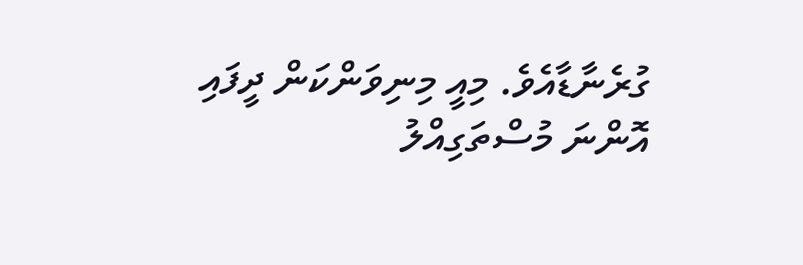ގުރެނާޑާއެވެ. މިއީ މިނިވަންކަން ދީފައި އޮންނަ މުސްތަގިއްލު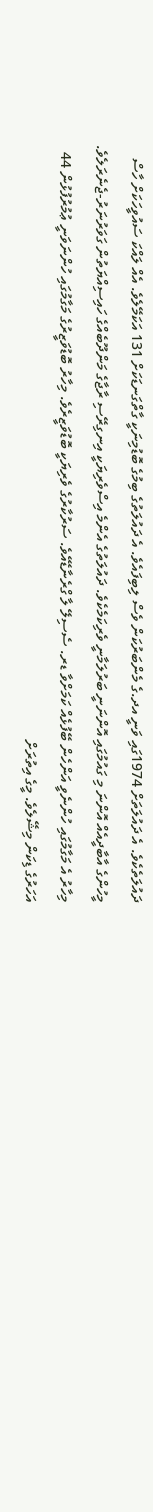ދައުލަތެކެވެ. އެ ދައުލަތަށް 1974ގައި ވަނީ އދ.ގެ މެންބަރުކަން ވެސް ލިބިފައެވެ. އެ ދައުލަތުގެ ބިމުގެ ބޮޑުމިނަކީ ގާތްގަނޑަކަށް 131 އަކަމޭލެވެ. އެއް ލައްކަ ސައުވީހަކަށް ހާސް މީހުންގެ އާބާދީއެއް އޮންނަ މި ގައުމުގައި އޮންނަނީ ބަރުލަމާނީ ވެރިކަމެކެވެ. ދައުލަތުގެ އެންމެ އިސްވެރިޔަކީ އިނގިރޭސި ރާޖާގެ މަންދޫބެއްގެ ހައިސިއްޔަތުން ގަވަރުނަރު-ޖެނެރަލެވެ. މިހާރު އެ މަގާމުގައި ހުންނެވީ އަންހެން ބޭފުޅެއް ކަމަށްވާ ޑރ. ސެސިލޭ ލާ ގްރެނާޑޭއެވެ. ސަރުކާރުގެ ވެރިޔަކީ ބޮޑުވަޒީރެވެ. މިހާރު ބޮޑުވަޒީރުގެ މަގާމުގައި ހުންނަވަނީ ޢުމުރުފުޅުން 44 އަހަރުގެ ޑިކަން މިޝޭލެވެ. މީގެ އިތުރަށް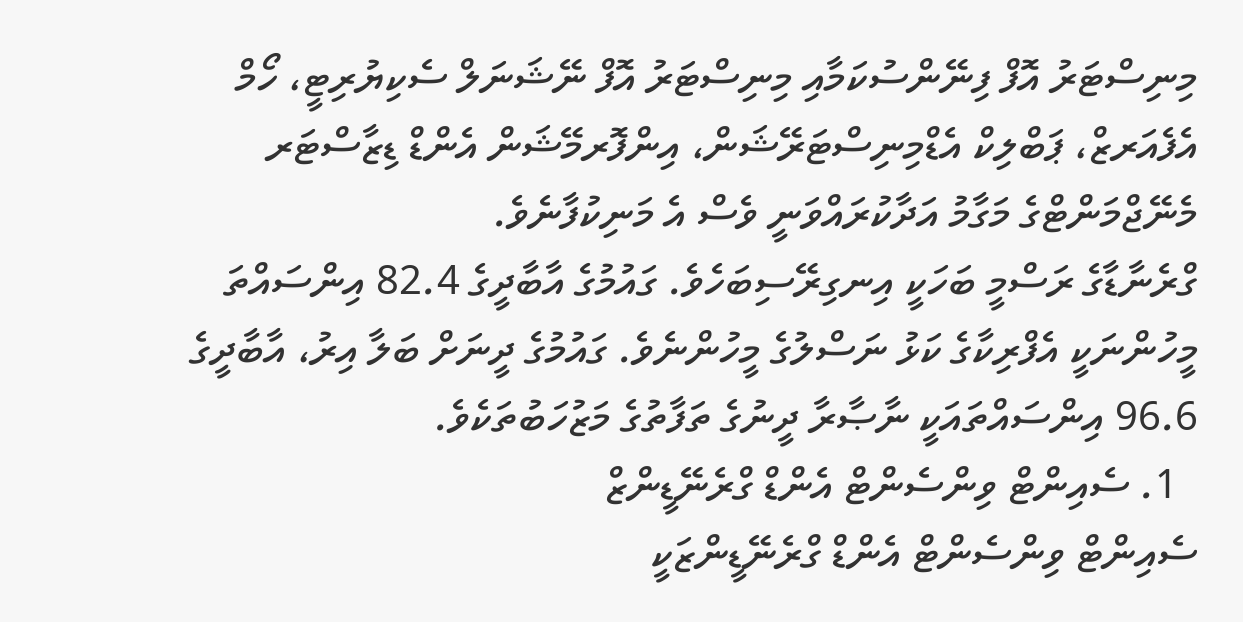މިނިސްޓަރު އޮފް ފިނޭންސުކަމާއި މިނިސްޓަރު އޮފް ނޭޝަނަލް ސެކިޔުރިޓީ، ހޯމް އެފެއަރޒް، ޕަބްލިކް އެޑްމިނިސްޓަރޭޝަން، އިންފޮރމޭޝަން އެންޑް ޑިޒާސްޓަރ މެނޭޖްމަންޓްގެ މަގާމު އަދާކުރައްވަނީ ވެސް އެ މަނިކުފާނެވެ.
ގްރެނާޑާގެ ރަސްމީ ބަހަކީ އިނގިރޭސިބަހެވެ. ގައުމުގެ އާބާދީގެ 82.4 އިންސައްތަ މީހުންނަކީ އެފްރިކާގެ ކަޅު ނަސްލުގެ މީހުންނެވެ. ގައުމުގެ ދީނަށް ބަލާ އިރު، އާބާދީގެ 96.6 އިންސައްތައަކީ ނާޞާރާ ދީނުގެ ތަފާތުގެ މަޒުހަބުތަކެވެ.
  1. ސެއިންޓް ވިންސެންޓް އެންޑް ގްރެނޭޑީންޒް
ސެއިންޓް ވިންސެންޓް އެންޑް ގްރެނޭޑީންޒަކީ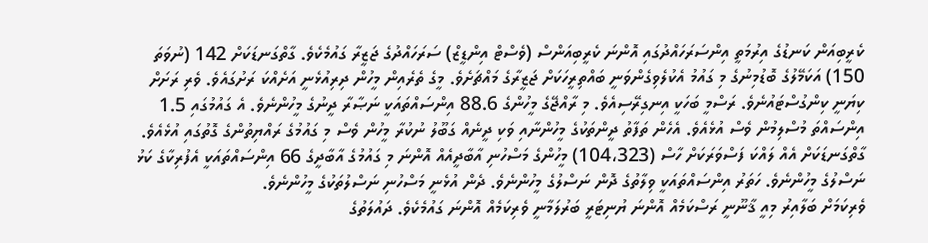ކެރީބިއަން ކަނޑުގެ އިރުމަތީ އިންސަރަހައްދުގައި އޮންނަ ކެރީބިއަންސް (ވެސްޓް އިންޑީޒް) ސަރަހައްދުގެ ޖަޒީރާ ގައުމެކެވެ. ގާތްގަނޑަކަށް 142 (ނުވަތަ 150) އަކަމޭލުގެ ބޮޑުމިނުގެ މި ގައުމު އެކުލެވިގެންވަނީ ބައްތިރީހަކަށް ޖަޒީރާގެ މައްޗަށެވެ. މީގެ ތެރެއިން މީހުން ދިރިއުޅެނީ އަށެއްކަ ރަށުގައެވެ. ވެރި ރަށަށް ކިޔަނީ ކިންގުސްޓައުނެވެ. ރަސްމީ ބަހަކީ އިނގިރޭސިއެވެ. މި ރާއްޖޭގެ މީހުންގެ 88.6 އިންސައްތައަކީ ނަޞާރާ ދީނުގެ މީހުންނެވެ. އެ ގައުމުގައި 1.5 އިންސައްތަ މުސްލިމުން ވެސް އުޅެއެވެ. އެހެން ތަފާތު ދީންތަކުގެ މީހުންނާއި ވަކި ދީނެއް ގަބޫލު ނުކުރާ މީހުން ވެސް މި ގައުމުގެ ރައްޔިތުންގެ ގޮތުގައި އުޅެއެވެ.
ގާތްގަނޑަކަށް އެއް ލައްކަ ފަސްވަރަކަށް ހާސް (104،323) މީހުންގެ މަސްހުނި އާބާދީއެއް އޮންނަ މި ގައުމުގެ އާބާދީގެ 66 އިންސައްތައަކީ އެފުރިކާގެ ކަޅު ނަސްލުގެ މީހުންނެވެ. ހަތަރު އިންސައްތައަކީ ވިލާތުގެ ދޮން ނަސްލުގެ މީހުންނެވެ. ދެން އުޅެނީ މަސްހުނި ނަސްލުތަކުގެ މީހުންނެވެ.
ވެރިކަމަށް ބަލާއިރު މިއީ ޤާނޫނީ ރަސްކަމެއް އޮންނަ ޔުނިޓަރީ ބަރުލަމާނީ ވެރިކަމެއް އޮންނަ ގައުމެކެވެ. ދައުލަތުގެ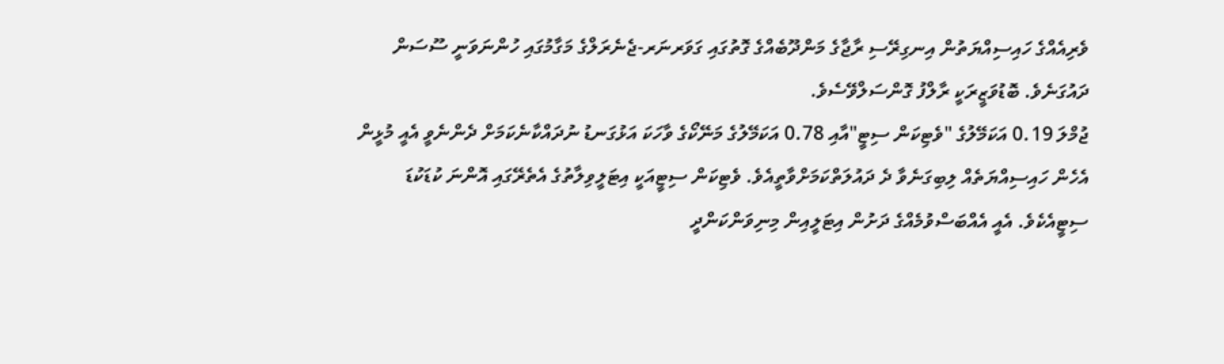ވެރިއެއްގެ ހައިސިއްޔަތުން އިނގިރޭސި ރާޖާގެ މަންދޫބެއްގެ ގޮތުގައި ގަވަރނަރ-ޖެނެރަލްގެ މަގާމުގައި ހުންނަވަނީ ސޫސަން ދައުގަނެވެ. ބޮޑުވަޒީރަކީ ރާލްފު ގޮންސަލްވޭސެވެ.
ޖުމްލަ 0.19 އަކަމޭލުގެ "ވެޓިކަން ސިޓީ"އާއި 0.78 އަކަމޭލުގެ މަނޭކޯގެ ވާހަކަ އަޅުގަނޑު ނުދައްކާނެކަމަށް ދެންނެވީ އެއީ މުޅީން އެހެން ހައިސިއްޔަތެއް ލިބިގަނެވާ ދެ ދައުލަތްކަމަށްވާތީއެވެ. ވެޓިކަން ސިޓީއަކީ އިޓަލީވިލާތުގެ އެތެރޭގައި އޮންނަ ކުޑަކުޑަ ސިޓީއެކެވެ. އެއީ އެއްބަސްވުމެއްގެ ދަށުން އިޓަލީއިން މިނިވަންކަންދީ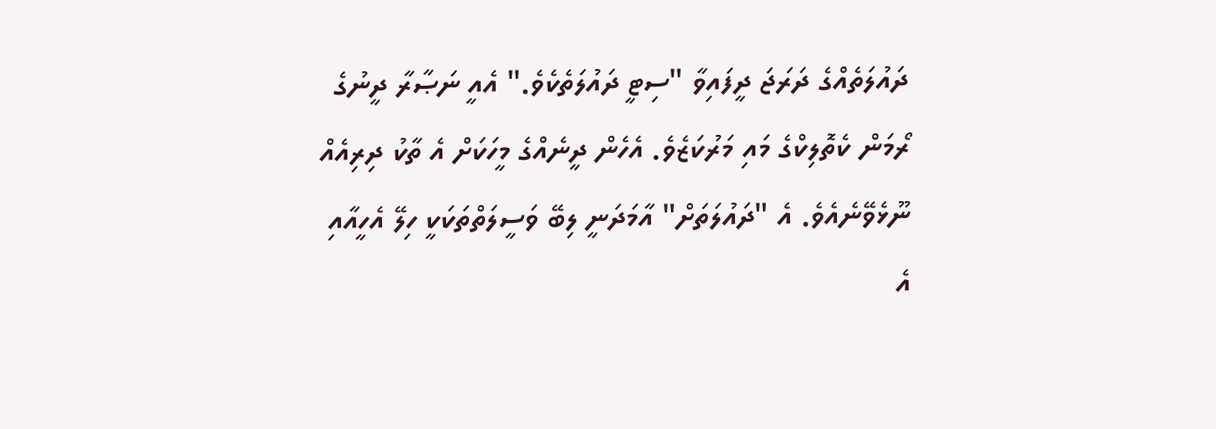ދައުލަތެއްގެ ދަރަޖަ ދީފައިވާ "ސިޓީ ދައުލަތެކެވެ." އެއީ ނަޞާރާ ދީނުގެ ރޯމަން ކެތޮލިކްގެ މައި މަރުކަޒެވެ. އެހެން ދީނެއްގެ މީހަކަށް އެ ތާކު ދިރިއެއް ނޫޅެވޭނެއެވެ. އެ "ދައުލަތަށް" އާމަދަނީ ލިބޭ ވަސީލަތްތަކަކީ ހިލޭ އެހީއާއި އެ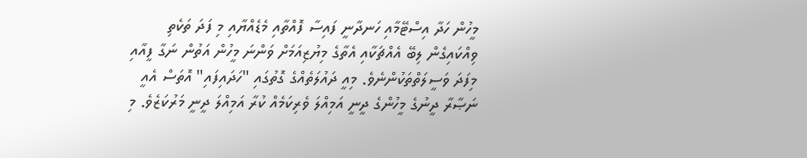މީހުން ހަދާ އިސްޓޭމާއި ހަނދާނީ ފައިސާ ފޮއްތާއި މެޑެއްޔާއި މި ފަދަ ތަކެތި ވިއްކައިގެން ލިބޭ އެއްޗަކާއި އެތާގެ މިޔުޒިއަމަށް ވަންނަ މީހުން އަތުން ނަގާ ފީއާއި މިފަދަ ވަސީލަތްތަކުންނެވެ. މިއީ ދައުލަތެއްގެ ގޮތުގައި "ހަދައިފައި" އޮތަސް އެއީ ނަޞާރާ ދީނުގެ މީހުންގެ ދީނީ އަމިއްލަ ވެރިކަމެއް ކުރާ އަމިއްލަ ދީނީ މަރުކަޒެވެ. މި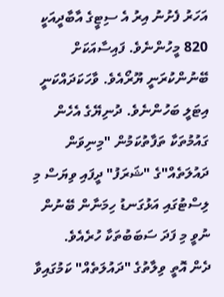އަހަރު ފެށުނު އިރު އެ ސިޓީގެ އާބާދީއަކީ 820 މީހުންނެވެ. ފައިސާއަކަށް ބޭނުންކުރަނީ ޔޫރޯއެވެ. ވާހަކަދައްކަނީ އިޓަލީ ބަހުންނެވެ. ދުނިޔޭގެ އެހެން ގައުމުތަކާ ތަފާތުކަމުން "މިނިވަން ދައުލަތެއް"ގެ "ޝަރަފު" ދީފައި ވިޔަސް މި ލިސްޓުގައި އަޅުގަނޑު ހިމަނާން ބޭނުން ނުވީ މި ފަދަ ސަބަބުތަކާ ހުރެއެވެ.
ދެން އޮތީ ވިލާތުގެ "ދައުލަތެއް" ކަމުގައިވާ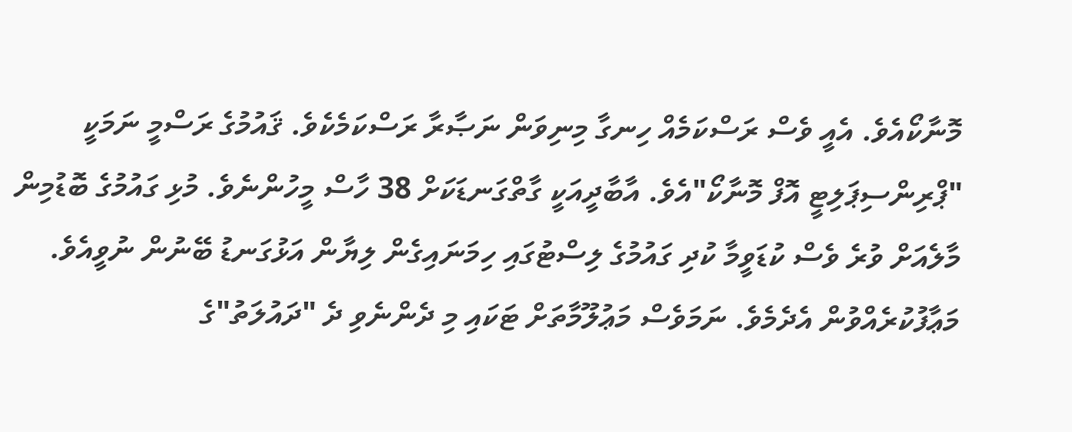މޮނާކޯއެވެ. އެއީ ވެސް ރަސްކަމެއް ހިނގާ މިނިވަން ނަޞާރާ ރަސްކަމެކެވެ. ޤައުމުގެ ރަސްމީ ނަމަކީ "ޕްރިންސިޕަލިޓީ އޮފް މޮނާކޯ"އެވެ. އާބާދީއަކީ ގާތްގަނޑަކަށް 38 ހާސް މީހުންނެވެ. މުޅި ގައުމުގެ ބޮޑުމިން މާލެއަށް ވުރެ ވެސް ކުޑަވީމާ ކުދި ގައުމުގެ ލިސްޓުގައި ހިމަނައިގެން ލިޔާން އަޅުގަނޑު ބޭނުން ނުވީއެވެ. މަޢާފުކުރެއްވުން އެދެމެވެ. ނަމަވެސް މަޢުލޫމާތަށް ޓަކައި މި ދެންނެވި ދެ "ދައުލަތު"ގެ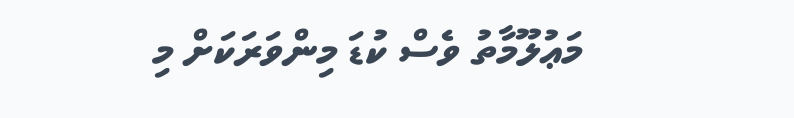މަޢުލޫމާތު ވެސް ކުޑަ މިންވަރަކަށް މި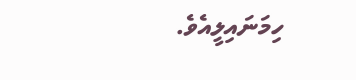ހިމަނައިލީއެވެ.